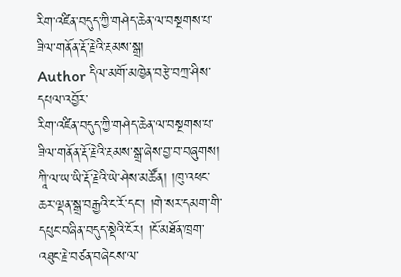རིག་འཛིན་བདུད་ཀྱི་གཤེད་ཆེན་ལ་བསྔགས་པ་ཟིལ་གནོན་རྡོ་རྗེའི་རྔམས་སྒྲ།
Author དིལ་མགོ་མཁྱེན་བརྩེ་བཀྲ་ཤིས་དཔལ་འབྱོར་
རིག་འཛིན་བདུད་ཀྱི་གཤེད་ཆེན་ལ་བསྔགས་པ་ཟིལ་གནོན་རྡོ་རྗེའི་རྔམས་སྒྲ་ཞེས་བྱ་བ་བཞུགས། ཀཱི་ལ་ཡ་ཡི་རྡོ་རྗེའི་ཡེ་ཤེས་མཚོན། །ཁུ་འཕང་ཆར་ལྡན་སྒྲ་བརྒྱའི་ང་རོ་དང་། །གེ་སར་དམག་གི་དཔུང་བཞིན་བདུད་སྡེའི་ངོར། །ངོ་མཐོན་ཁྲག་འཐུང་རྗེ་བཙན་བཞེངས་ལ་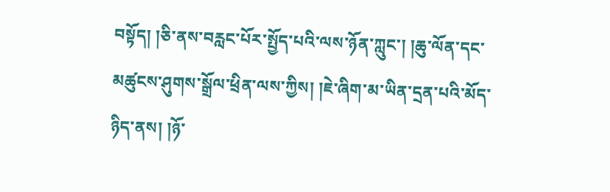བསྟོད། །ཅི་ནས་བརླང་པོར་སྤྱོད་པའི་ལས་ཉོན་ཀླུང་། །ཆུ་ལོན་དང་མཚུངས་ཤུགས་སྒྲོལ་ཕྲིན་ལས་ཀྱིས། །ཇེ་ཞིག་མ་ཡིན་དྲན་པའི་མོད་ཉིད་ནས། །ཉོ་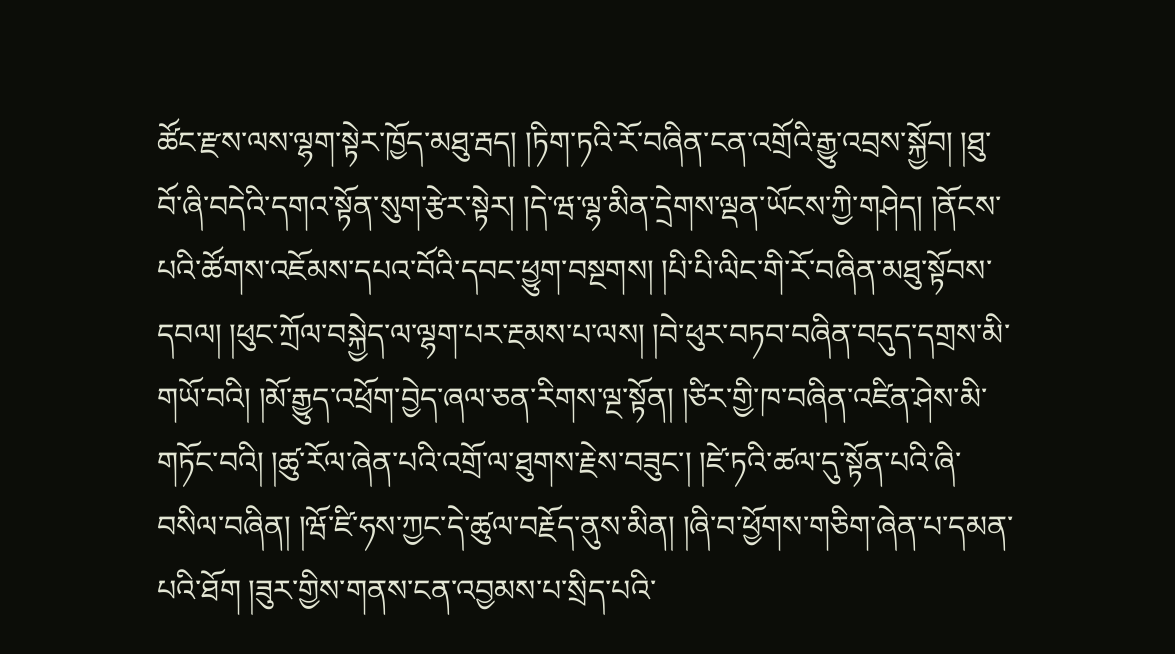ཚོང་རྫས་ལས་ལྷག་སྟེར་ཁྱོད་མཐུ་རྦད། །ཏིག་ཏའི་རོ་བཞིན་ངན་འགྲོའི་རྒྱུ་འབྲས་སྐྱོབ། །ཐུ་བོ་ཞི་བདེའི་དགའ་སྟོན་སུག་རྩེར་སྟེར། །དེ་ཝ་ལྷ་མིན་དྲེགས་ལྡན་ཡོངས་ཀྱི་གཤེད། །ནོངས་པའི་ཚོགས་འཇོམས་དཔའ་བོའི་དབང་ཕྱུག་བསྔགས། །པི་པི་ལིང་གི་རོ་བཞིན་མཐུ་སྟོབས་དབལ། །ཕུང་ཀྲོལ་བསྐྱེད་ལ་ལྷག་པར་རྔམས་པ་ལས། །བེ་ཕུར་བཏབ་བཞིན་བདུད་དགྲས་མི་གཡོ་བའི། །མོ་རྒྱུད་འཕྲོག་བྱེད་ཞལ་ཅན་རིགས་ལྔ་སྟོན། །ཙིར་གྱི་ཁ་བཞིན་འཛིན་ཤེས་མི་གཏོང་བའི། །ཚུ་རོལ་ཞེན་པའི་འགྲོ་ལ་ཐུགས་རྗེས་བཟུང་། །ཛེ་ཏའི་ཚལ་དུ་སྟོན་པའི་ཞི་བསིལ་བཞིན། །ཝོ་ཛི་ཧས་ཀྱང་དེ་ཚུལ་བརྗོད་ནུས་མིན། །ཞི་བ་ཕྱོགས་གཅིག་ཞེན་པ་དམན་པའི་ཐོག །ཟུར་གྱིས་གནས་ངན་འབྱམས་པ་སྲིད་པའི་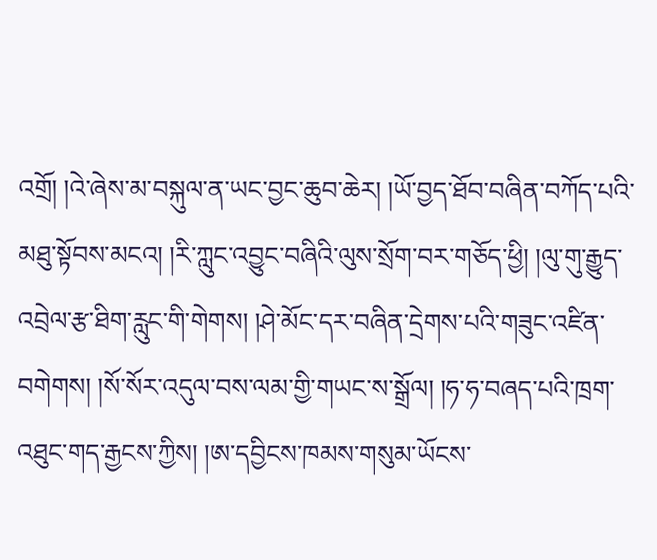འགྲོ། །འེ་ཞེས་མ་བསྐུལ་ན་ཡང་བྱང་ཆུབ་ཆེར། །ཡོ་བྱད་ཐོབ་བཞིན་བཀོད་པའི་མཐུ་སྟོབས་མངའ། །རི་ཀླུང་འབྱུང་བཞིའི་ལུས་སྲོག་བར་གཅོད་ཕྱི། །ལུ་གུ་རྒྱུད་འབྲེལ་རྩ་ཐིག་རླུང་གི་གེགས། །ཤེ་མོང་དར་བཞིན་དྲེགས་པའི་གཟུང་འཛིན་བགེགས། །སོ་སོར་འདུལ་བས་ལམ་གྱི་གཡང་ས་སྒྲོལ། །ཧ་ཧ་བཞད་པའི་ཁྲག་འཐུང་གད་རྒྱངས་ཀྱིས། །ཨ་དབྱིངས་ཁམས་གསུམ་ཡོངས་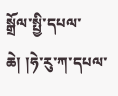སྒྲོལ་སྤྱི་དཔལ་ཆེ། །ཧེ་རུ་ཀ་དཔལ་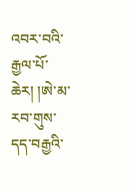འབར་བའི་རྒྱལ་པོ་ཆེར། །ཨེ་མ་རབ་གུས་དད་བརྒྱའི་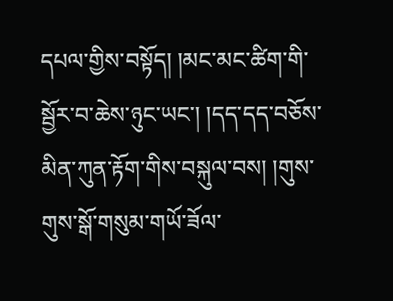དཔལ་གྱིས་བསྟོད། །མང་མང་ཚིག་གི་སྦྱོར་བ་ཆེས་ཉུང་ཡང་། །དད་དད་བཅོས་མིན་ཀུན་རྟོག་གིས་བསྐུལ་བས། །གུས་གུས་སྒོ་གསུམ་གཡོ་ཟོལ་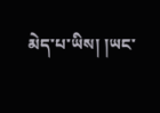མེད་པ་ཡིས། །ཡང་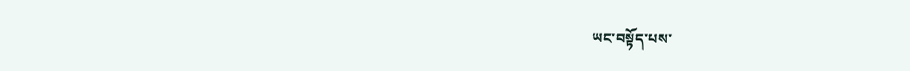ཡང་བསྟོད་པས་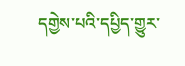དགྱེས་པའི་དཔྱིད་གྱུར་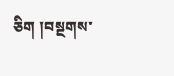ཅིག །བསྔགས་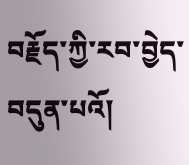བརྗོད་ཀྱི་རབ་བྱེད་བདུན་པའོ།